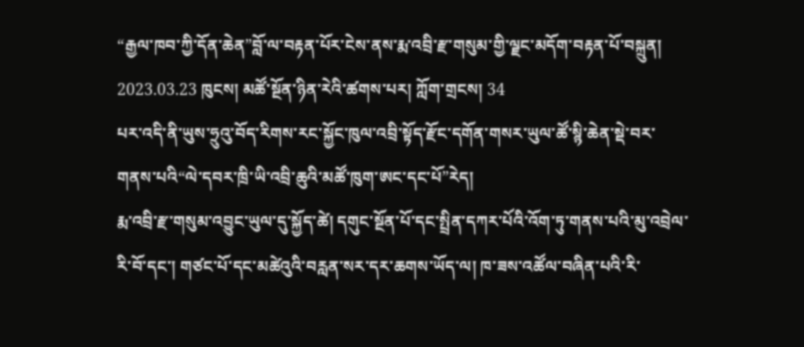“རྒྱལ་ཁབ་ཀྱི་དོན་ཆེན”བློ་ལ་བརྟན་པོར་ངེས་ནས་རྨ་འབྲི་རྫ་གསུམ་གྱི་ལྗང་མདོག་བརྟན་པོ་བསྐྲུན།
2023.03.23 ཁུངས། མཚོ་སྔོན་ཉིན་རེའི་ཚགས་པར། ཀློག་གྲངས། 34
པར་འདི་ནི་ཡུས་ཧྲུའུ་བོད་རིགས་རང་སྐྱོང་ཁུལ་འབྲི་སྟོད་རྫོང་དགོན་གསར་ཡུལ་ཚོ་སྙི་ཆེན་སྡེ་བར་གནས་པའི“ལེ་དབར་ཁྲི་ཡི་འབྲི་ཆུའི་མཚོ་ཁུག་ཨང་དང་པོ”རེད།
རྨ་འབྲི་རྫ་གསུམ་འབྱུང་ཡུལ་དུ་སྐྱོད་ཚེ། དགུང་སྔོན་པོ་དང་སྤྲིན་དཀར་པོའི་འོག་ཏུ་གནས་པའི་མུ་འབྲེལ་རི་བོ་དང་། གཙང་པོ་དང་མཚེའུའི་བརླན་སར་དར་ཆགས་ཡོད་ལ། ཁ་ཟས་འཚོལ་བཞིན་པའི་རི་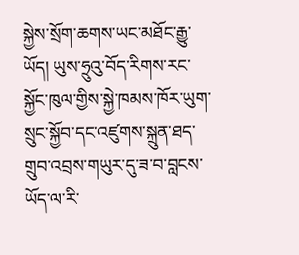སྐྱེས་སྲོག་ཆགས་ཡང་མཐོང་རྒྱུ་ཡོད། ཡུས་ཧྲུའུ་བོད་རིགས་རང་སྐྱོང་ཁུལ་གྱིས་སྐྱེ་ཁམས་ཁོར་ཡུག་སྲུང་སྐྱོབ་དང་འཛུགས་སྐྲུན་ཐད་གྲུབ་འབྲས་གཡུར་དུ་ཟ་བ་བླངས་ཡོད་ལ་རི་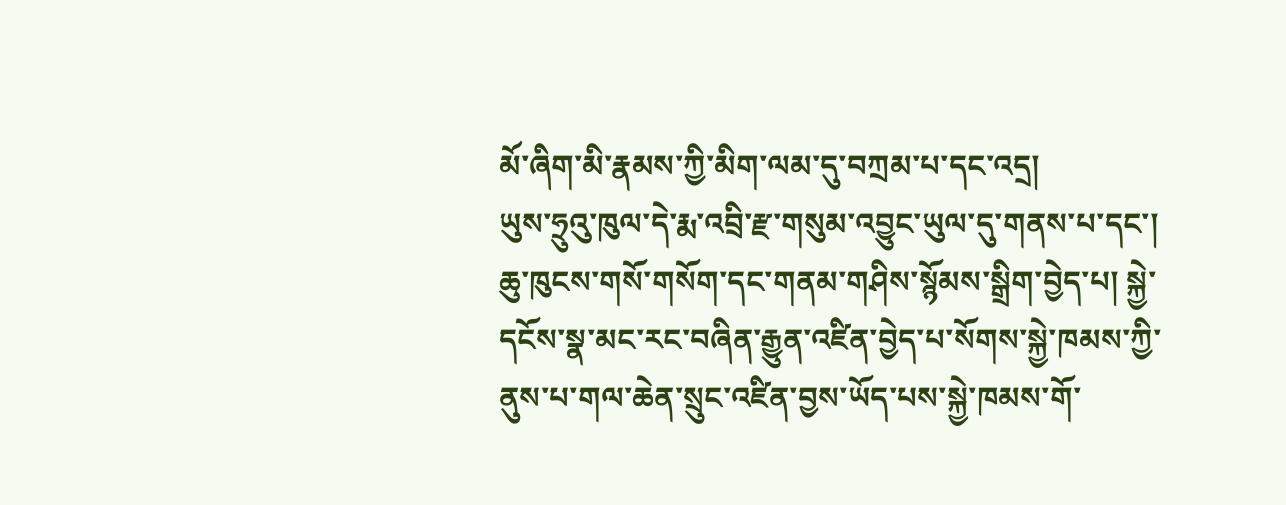མོ་ཞིག་མི་རྣམས་ཀྱི་མིག་ལམ་དུ་བཀྲམ་པ་དང་འདྲ།
ཡུས་ཧྲུའུ་ཁུལ་དེ་རྨ་འབྲི་རྫ་གསུམ་འབྱུང་ཡུལ་དུ་གནས་པ་དང་། ཆུ་ཁུངས་གསོ་གསོག་དང་གནམ་གཤིས་སྙོམས་སྒྲིག་བྱེད་པ། སྐྱེ་དངོས་སྣ་མང་རང་བཞིན་རྒྱུན་འཛིན་བྱེད་པ་སོགས་སྐྱེ་ཁམས་ཀྱི་ནུས་པ་གལ་ཆེན་སྲུང་འཛིན་བྱས་ཡོད་པས་སྐྱེ་ཁམས་གོ་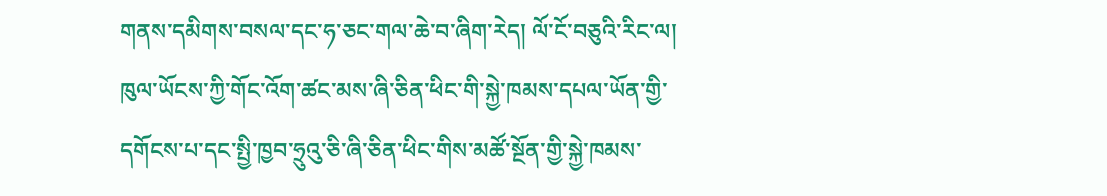གནས་དམིགས་བསལ་དང་ཧ་ཅང་གལ་ཆེ་བ་ཞིག་རེད། ལོ་ངོ་བཅུའི་རིང་ལ། ཁུལ་ཡོངས་ཀྱི་གོང་འོག་ཚང་མས་ཞི་ཅིན་ཕིང་གི་སྐྱེ་ཁམས་དཔལ་ཡོན་གྱི་དགོངས་པ་དང་སྤྱི་ཁྱབ་ཧྲུའུ་ཅི་ཞི་ཅིན་ཕིང་གིས་མཚོ་སྔོན་གྱི་སྐྱེ་ཁམས་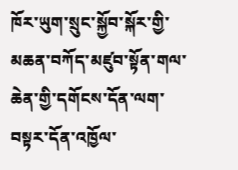ཁོར་ཡུག་སྲུང་སྐྱོབ་སྐོར་གྱི་མཆན་བཀོད་མཛུབ་སྟོན་གལ་ཆེན་གྱི་དགོངས་དོན་ལག་བསྟར་དོན་འཁྱོལ་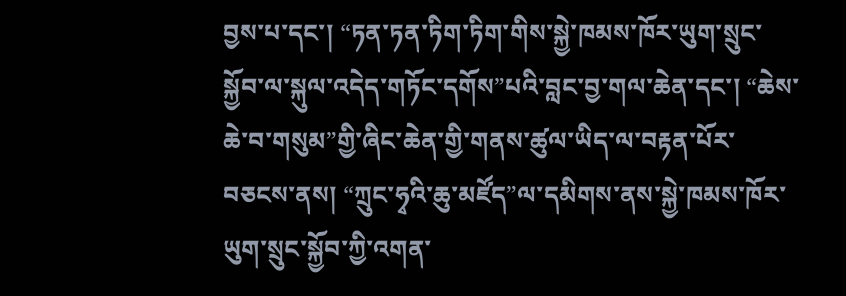བྱས་པ་དང་། “ཏན་ཏན་ཏིག་ཏིག་གིས་སྐྱེ་ཁམས་ཁོར་ཡུག་སྲུང་སྐྱོབ་ལ་སྐུལ་འདེད་གཏོང་དགོས”པའི་བླང་བྱ་གལ་ཆེན་དང་། “ཆེས་ཆེ་བ་གསུམ”གྱི་ཞིང་ཆེན་གྱི་གནས་ཚུལ་ཡིད་ལ་བརྟན་པོར་བཅངས་ནས། “ཀྲུང་ཧྭའི་ཆུ་མཛོད”ལ་དམིགས་ནས་སྐྱེ་ཁམས་ཁོར་ཡུག་སྲུང་སྐྱོབ་ཀྱི་འགན་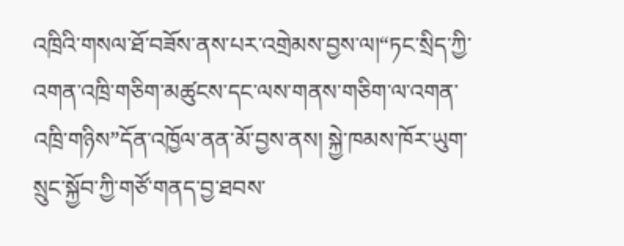འཁྲིའི་གསལ་ཐོ་བཟོས་ནས་པར་འགྲེམས་བྱས་ལ།“ཏང་སྲིད་ཀྱི་འགན་འཁྲི་གཅིག་མཚུངས་དང་ལས་གནས་གཅིག་ལ་འགན་འཁྲི་གཉིས”དོན་འཁྱོལ་ནན་མོ་བྱས་ནས། སྐྱེ་ཁམས་ཁོར་ཡུག་སྲུང་སྐྱོབ་ཀྱི་གཙོ་གནད་བྱ་ཐབས་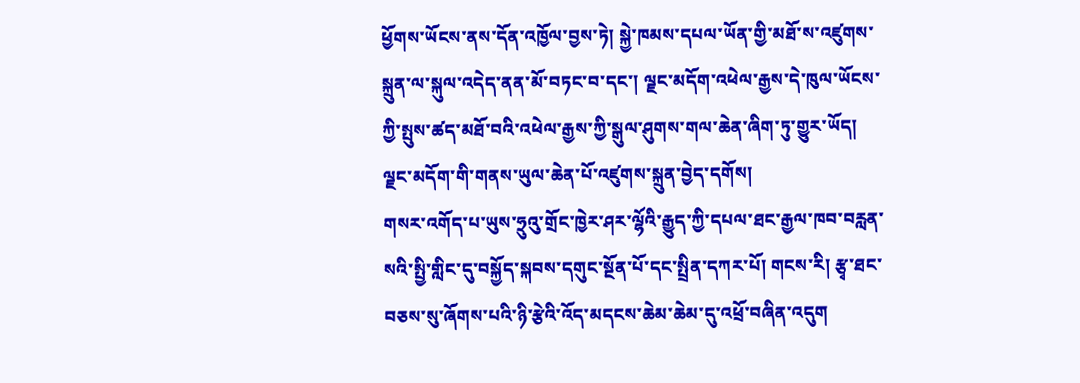ཕྱོགས་ཡོངས་ནས་དོན་འཁྱོལ་བྱས་ཏེ། སྐྱེ་ཁམས་དཔལ་ཡོན་གྱི་མཐོ་ས་འཛུགས་སྐྲུན་ལ་སྐུལ་འདེད་ནན་མོ་བཏང་བ་དང་། ལྗང་མདོག་འཕེལ་རྒྱས་དེ་ཁུལ་ཡོངས་ཀྱི་སྤུས་ཚད་མཐོ་བའི་འཕེལ་རྒྱས་ཀྱི་སྒུལ་ཤུགས་གལ་ཆེན་ཞིག་ཏུ་གྱུར་ཡོད།
ལྗང་མདོག་གི་གནས་ཡུལ་ཆེན་པོ་འཛུགས་སྐྲུན་བྱེད་དགོས།
གསར་འགོད་པ་ཡུས་ཧྲུའུ་གྲོང་ཁྱེར་ཤར་ལྷོའི་རྒྱུད་ཀྱི་དཔལ་ཐང་རྒྱལ་ཁབ་བརླན་སའི་སྤྱི་གླིང་དུ་བསྐྱོད་སྐབས་དགུང་སྔོན་པོ་དང་སྤྲིན་དཀར་པོ། གངས་རི། རྩྭ་ཐང་བཅས་སུ་ཞོགས་པའི་ཉི་རྩེའི་འོད་མདངས་ཆེམ་ཆེམ་དུ་འཕྲོ་བཞིན་འདུག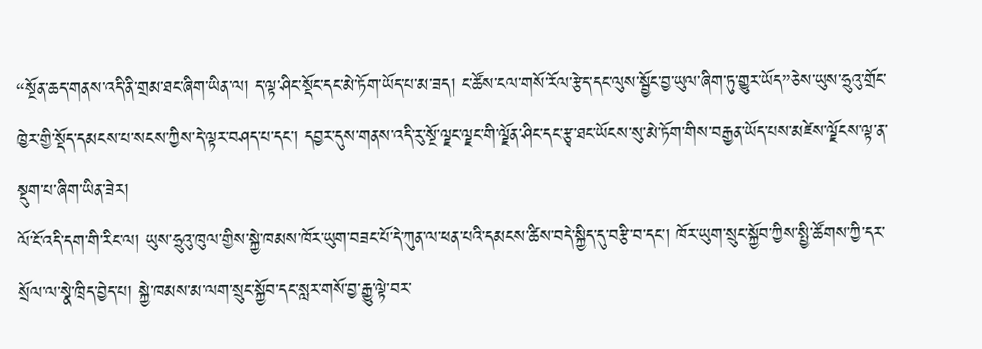“སྔོན་ཆད་གནས་འདི་ནི་གྲམ་ཐང་ཞིག་ཡིན་ལ། ད་ལྟ་ཤིང་སྡོང་དང་མེ་ཏོག་ཡོད་པ་མ་ཟད། ང་ཚོས་ངལ་གསོ་རོལ་རྩེད་དང་ལུས་སྦྱོང་བྱ་ཡུལ་ཞིག་ཏུ་གྱུར་ཡོད”ཅེས་ཡུས་ཧྲུའུ་གྲོང་ཁྱེར་གྱི་སྡོད་དམངས་པ་སངས་ཀྱིས་དེ་ལྟར་བཤད་པ་དང་། དབྱར་དུས་གནས་འདི་རུ་སྔོ་ལྗང་ལྗང་གི་ལྗོན་ཤིང་དང་རྩྭ་ཐང་ཡོངས་སུ་མེ་ཏོག་གིས་བརྒྱན་ཡོད་པས་མཛེས་ལྗོངས་ལྟ་ན་སྡུག་པ་ཞིག་ཡིན་ཟེར།
ལོ་ངོ་འདི་དག་གི་རིང་ལ། ཡུས་ཧྲུའུ་ཁུལ་གྱིས་སྐྱེ་ཁམས་ཁོར་ཡུག་བཟང་པོ་དེ་ཀུན་ལ་ཕན་པའི་དམངས་ཚིས་བདེ་སྐྱིད་དུ་བརྩི་བ་དང་། ཁོར་ཡུག་སྲུང་སྐྱོབ་ཀྱིས་སྤྱི་ཚོགས་ཀྱི་དར་སྲོལ་ལ་སྣེ་ཁྲིད་བྱེད་པ། སྐྱེ་ཁམས་མ་ལག་སྲུང་སྐྱོབ་དང་སླར་གསོ་བྱ་རྒྱུ་ལྟེ་བར་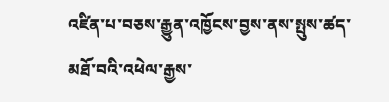འཛིན་པ་བཅས་རྒྱུན་འཁྱོངས་བྱས་ནས་སྤུས་ཚད་མཐོ་བའི་འཕེལ་རྒྱས་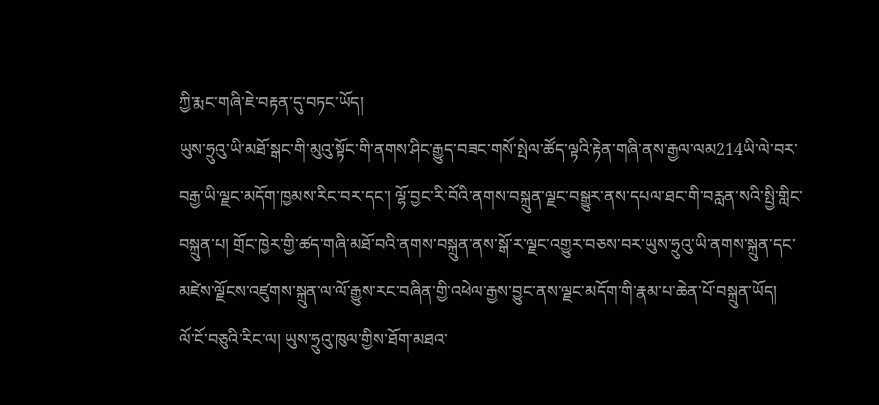ཀྱི་རྨང་གཞི་ཇེ་བརྟན་དུ་བཏང་ཡོད།
ཡུས་ཧྲུའུ་ཡི་མཐོ་སྒང་གི་མུའུ་སྟོང་གི་ནགས་ཤིང་རྒྱུད་བཟང་གསོ་སྤེལ་ཚོད་ལྟའི་རྟེན་གཞི་ནས་རྒྱལ་ལམ214ཡི་ལེ་བར་བརྒྱ་ཡི་ལྗང་མདོག་ཁྱམས་རིང་བར་དང་། ལྷོ་བྱང་རི་བོའི་ནགས་བསྐྲུན་ལྗང་བསྒྱུར་ནས་དཔལ་ཐང་གི་བརླན་སའི་སྤྱི་གླིང་བསྐྲུན་པ། གྲོང་ཁྱེར་གྱི་ཚད་གཞི་མཐོ་བའི་ནགས་བསྐྲུན་ནས་སྒོ་ར་ལྗང་འགྱུར་བཅས་བར་ཡུས་ཧྲུའུ་ཡི་ནགས་སྐྲུན་དང་མཛེས་ལྗོངས་འཛུགས་སྐྲུན་ལ་ལོ་རྒྱུས་རང་བཞིན་གྱི་འཕེལ་རྒྱས་བྱུང་ནས་ལྗང་མདོག་གི་རྣམ་པ་ཆེན་པོ་བསྐྲུན་ཡོད།
ལོ་ངོ་བཅུའི་རིང་ལ། ཡུས་ཧྲུའུ་ཁུལ་གྱིས་ཐོག་མཐའ་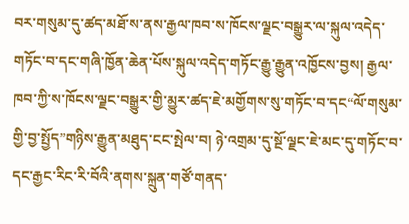བར་གསུམ་དུ་ཚད་མཐོ་ས་ནས་རྒྱལ་ཁབ་ས་ཁོངས་ལྗང་བསྒྱུར་ལ་སྐུལ་འདེད་གཏོང་བ་དང་གཞི་ཁྱོན་ཆེན་པོས་སྐུལ་འདེད་གཏོང་རྒྱུ་རྒྱུན་འཁྱོངས་བྱས། རྒྱལ་ཁབ་ཀྱི་ས་ཁོངས་ལྗང་བསྒྱུར་གྱི་མྱུར་ཚད་ཇེ་མགྱོགས་སུ་གཏོང་བ་དང“ལོ་གསུམ་གྱི་བྱ་སྤྱོད”གཉིས་རྒྱུན་མཐུད་ངང་སྤེལ་བ། ཉེ་འགྲམ་དུ་སྔོ་ལྗང་ཇེ་མང་དུ་གཏོང་བ་དང་རྒྱང་རིང་རི་བོའི་ནགས་སྐྲུན་གཙོ་གནད་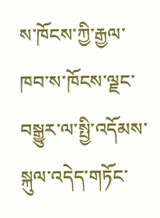ས་ཁོངས་ཀྱི་རྒྱལ་ཁབ་ས་ཁོངས་ལྗང་བསྒྱུར་ལ་སྤྱི་འདོམས་སྐུལ་འདེད་གཏོང་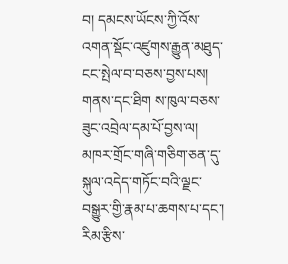བ། དམངས་ཡོངས་ཀྱི་འོས་འགན་སྡོང་འཛུགས་རྒྱུན་མཐུད་ངང་སྤེལ་བ་བཅས་བྱས་པས། གནས་དང་ཐིག ས་ཁུལ་བཅས་ཟུང་འབྲེལ་དམ་པོ་བྱས་ལ། མཁར་གྲོང་གཞི་གཅིག་ཅན་དུ་སྐུལ་འདེད་གཏོང་བའི་ལྗང་བསྒྱུར་གྱི་རྣམ་པ་ཆགས་པ་དང་། རིམ་རྩིས་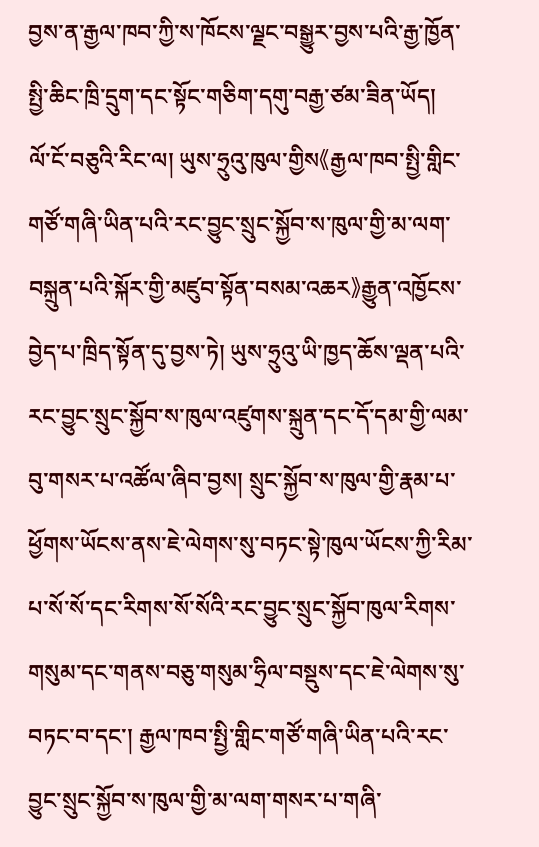བྱས་ན་རྒྱལ་ཁབ་ཀྱི་ས་ཁོངས་ལྗང་བསྒྱུར་བྱས་པའི་རྒྱ་ཁྱོན་སྤྱི་ཆིང་ཁྲི་དྲུག་དང་སྟོང་གཅིག་དགུ་བརྒྱ་ཙམ་ཟིན་ཡོད།
ལོ་ངོ་བཅུའི་རིང་ལ། ཡུས་ཧྲུའུ་ཁུལ་གྱིས《རྒྱལ་ཁབ་སྤྱི་གླིང་གཙོ་གཞི་ཡིན་པའི་རང་བྱུང་སྲུང་སྐྱོབ་ས་ཁུལ་གྱི་མ་ལག་བསྐྲུན་པའི་སྐོར་གྱི་མཛུབ་སྟོན་བསམ་འཆར》རྒྱུན་འཁྱོངས་བྱེད་པ་ཁྲིད་སྟོན་དུ་བྱས་ཏེ། ཡུས་ཧྲུའུ་ཡི་ཁྱད་ཆོས་ལྡན་པའི་རང་བྱུང་སྲུང་སྐྱོབ་ས་ཁུལ་འཛུགས་སྐྲུན་དང་དོ་དམ་གྱི་ལམ་བུ་གསར་པ་འཚོལ་ཞིབ་བྱས། སྲུང་སྐྱོབ་ས་ཁུལ་གྱི་རྣམ་པ་ཕྱོགས་ཡོངས་ནས་ཇེ་ལེགས་སུ་བཏང་སྟེ་ཁུལ་ཡོངས་ཀྱི་རིམ་པ་སོ་སོ་དང་རིགས་སོ་སོའི་རང་བྱུང་སྲུང་སྐྱོབ་ཁུལ་རིགས་གསུམ་དང་གནས་བཅུ་གསུམ་ཧྲིལ་བསྡུས་དང་ཇེ་ལེགས་སུ་བཏང་བ་དང་། རྒྱལ་ཁབ་སྤྱི་གླིང་གཙོ་གཞི་ཡིན་པའི་རང་བྱུང་སྲུང་སྐྱོབ་ས་ཁུལ་གྱི་མ་ལག་གསར་པ་གཞི་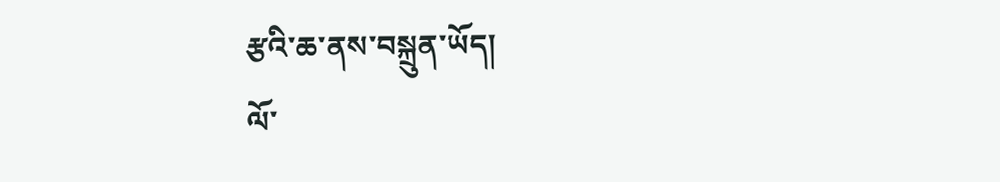རྩའི་ཆ་ནས་བསྐྲུན་ཡོད།
ལོ་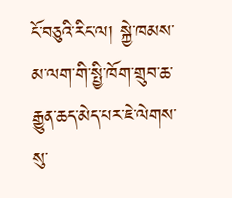ངོ་བཅུའི་རིང་ལ། སྐྱེ་ཁམས་མ་ལག་གི་སྤྱི་ཁོག་གྲུབ་ཆ་རྒྱུན་ཆད་མེད་པར་ཇེ་ལེགས་སུ་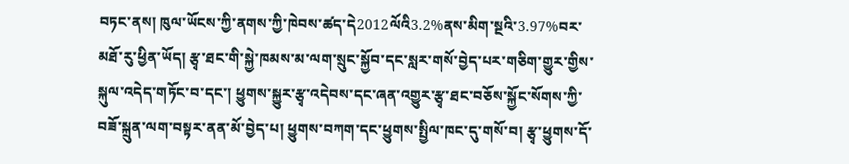བཏང་ནས། ཁུལ་ཡོངས་ཀྱི་ནགས་ཀྱི་ཁེབས་ཚད་དེ2012ལོའི3.2%ནས་མིག་སྔའི་3.97%བར་མཐོ་རུ་ཕྱིན་ཡོད། རྩྭ་ཐང་གི་སྐྱེ་ཁམས་མ་ལག་སྲུང་སྐྱོབ་དང་སླར་གསོ་བྱེད་པར་གཅིག་གྱུར་གྱིས་སྐུལ་འདེད་གཏོང་བ་དང་། ཕྱུགས་སྐྱུར་རྩྭ་འདེབས་དང་ཞན་འགྱུར་རྩྭ་ཐང་བཅོས་སྐྱོང་སོགས་ཀྱི་བཟོ་སྐྲུན་ལག་བསྟར་ནན་མོ་བྱེད་པ། ཕྱུགས་བཀག་དང་ཕྱུགས་སྤྱིལ་ཁང་དུ་གསོ་བ། རྩྭ་ཕྱུགས་དོ་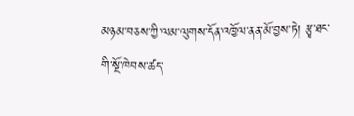མཉམ་བཅས་ཀྱི་ལམ་ལུགས་དོན་འཁྱོལ་ནན་མོ་བྱས་ཏེ། རྩྭ་ཐང་གི་སྔོ་ཁེབས་ཚད་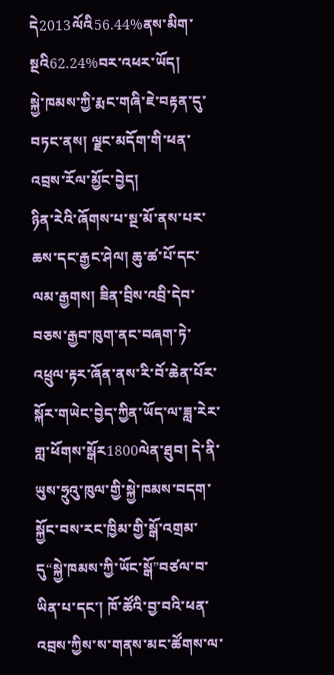དེ2013ལོའི56.44%ནས་མིག་སྔའི62.24%བར་འཕར་ཡོད།
སྐྱེ་ཁམས་ཀྱི་རྨང་གཞི་ཇེ་བརྟན་དུ་བཏང་ནས། ལྗང་མདོག་གི་ཕན་འབྲས་རོལ་མྱོང་བྱེད།
ཉིན་རེའི་ཞོགས་པ་སྔ་མོ་ནས་པར་ཆས་དང་རྒྱང་ཤེལ། ཆུ་ཚ་པོ་དང་ལམ་རྒྱགས། ཟིན་བྲིས་འབྲི་དེབ་བཅས་རྒྱབ་ཁུག་ནང་བཞག་ཏེ་འཕྲུལ་རྟར་ཞོན་ནས་རི་བོ་ཆེན་པོར་སྐོར་གཡེང་བྱེད་ཀྱིན་ཡོད་ལ་ཟླ་རེར་གླ་ཕོགས་སྒོར1800ལེན་ཐུབ། དེ་ནི་ཡུས་ཧྲུའུ་ཁུལ་གྱི་སྐྱེ་ཁམས་བདག་སྐྱོང་བས་རང་ཁྱིམ་གྱི་སྒོ་འགྲམ་དུ“སྐྱེ་ཁམས་ཀྱི་ཡོང་སྒོ”བཙལ་བ་ཡིན་པ་དང་། ཁོ་ཚོའི་བྱ་བའི་ཕན་འབྲས་ཀྱིས་ས་གནས་མང་ཚོགས་ལ་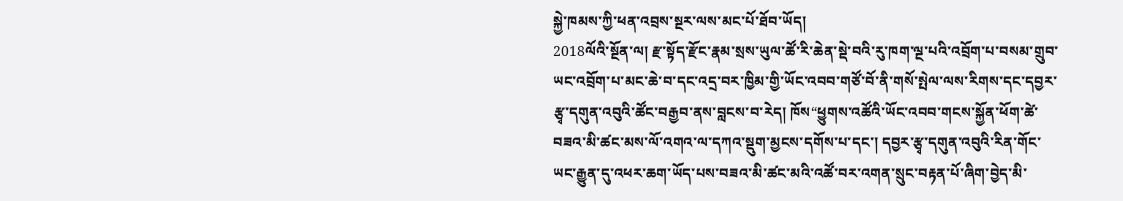སྐྱེ་ཁམས་ཀྱི་ཕན་འབྲས་སྔར་ལས་མང་པོ་ཐོབ་ཡོད།
2018ལོའི་སྔོན་ལ། རྫ་སྟོད་རྫོང་རྣམ་སྲས་ཡུལ་ཚོ་རི་ཆེན་སྡེ་བའི་རུ་ཁག་ལྔ་པའི་འབྲོག་པ་བསམ་གྲུབ་ཡང་འབྲོག་པ་མང་ཆེ་བ་དང་འདྲ་བར་ཁྱིམ་གྱི་ཡོང་འབབ་གཙོ་བོ་ནི་གསོ་སྤེལ་ལས་རིགས་དང་དབྱར་རྩྭ་དགུན་འབུའི་ཚོང་བརྒྱབ་ནས་བླངས་བ་རེད། ཁོས“ཕྱུགས་འཚོའི་ཡོང་འབབ་གངས་སྐྱོན་ཕོག་ཚེ་བཟའ་མི་ཚང་མས་ལོ་འགའ་ལ་དཀའ་སྡུག་མྱངས་དགོས་པ་དང་། དབྱར་རྩྭ་དགུན་འབུའི་རིན་གོང་ཡང་རྒྱུན་དུ་འཕར་ཆག་ཡོད་པས་བཟའ་མི་ཚང་མའི་འཚོ་བར་འགན་སྲུང་བརྟན་པོ་ཞིག་བྱེད་མི་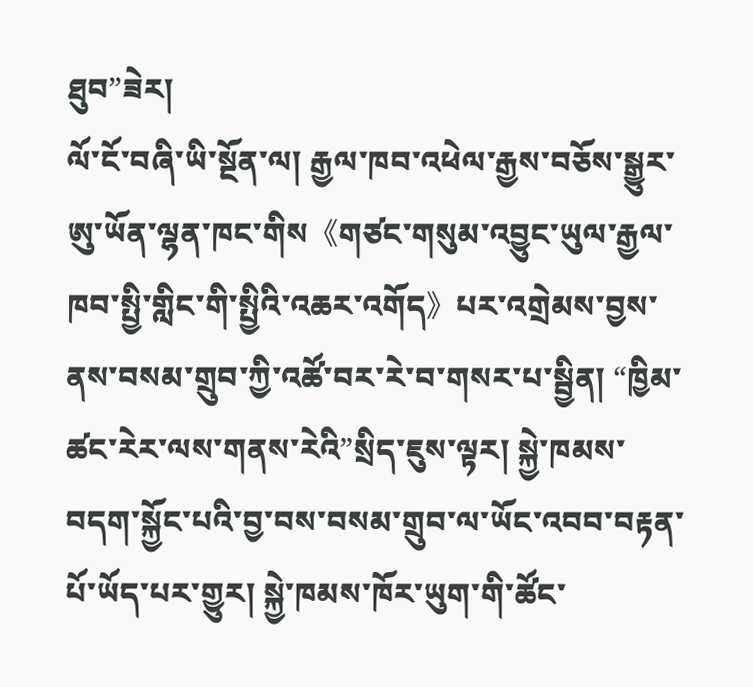ཐུབ”ཟེར།
ལོ་ངོ་བཞི་ཡི་སྔོན་ལ། རྒྱལ་ཁབ་འཕེལ་རྒྱས་བཅོས་སྒྱུར་ཨུ་ཡོན་ལྷན་ཁང་གིས《གཙང་གསུམ་འབྱུང་ཡུལ་རྒྱལ་ཁབ་སྤྱི་གླིང་གི་སྤྱིའི་འཆར་འགོད》པར་འགྲེམས་བྱས་ནས་བསམ་གྲུབ་ཀྱི་འཚོ་བར་རེ་བ་གསར་པ་སྦྱིན། “ཁྱིམ་ཚང་རེར་ལས་གནས་རེའི”སྲིད་ཇུས་ལྟར། སྐྱེ་ཁམས་བདག་སྐྱོང་པའི་བྱ་བས་བསམ་གྲུབ་ལ་ཡོང་འབབ་བརྟན་པོ་ཡོད་པར་གྱུར། སྐྱེ་ཁམས་ཁོར་ཡུག་གི་ཚོང་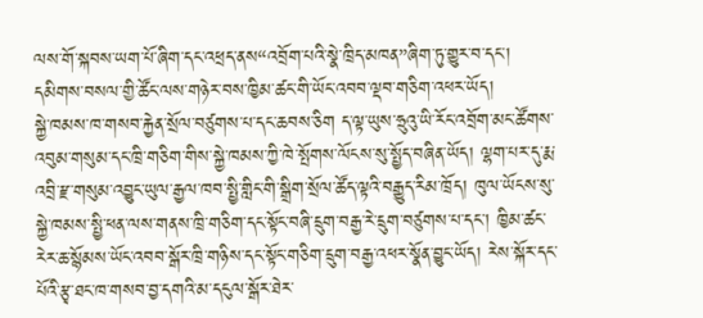ལས་གོ་སྐབས་ཡག་པོ་ཞིག་དང་འཕྲད་ནས“འབྲོག་པའི་སྣེ་ཁྲིད་མཁན”ཞིག་ཏུ་གྱུར་བ་དང་། དམིགས་བསལ་གྱི་ཚོང་ལས་གཉེར་བས་ཁྱིམ་ཚང་གི་ཡོང་འབབ་ལྡབ་གཅིག་འཕར་ཡོད།
སྐྱེ་ཁམས་ཁ་གསབ་རྐྱེན་སྲོལ་བཙུགས་པ་དང་ཆབས་ཅིག ད་ལྟ་ཡུས་ཧྲུའུ་ཡི་རོང་འབྲོག་མང་ཚོགས་འབུམ་གསུམ་དང་ཁྲི་གཅིག་གིས་སྐྱེ་ཁམས་ཀྱི་ཁེ་སྤོགས་ལོངས་སུ་སྤྱོད་བཞིན་ཡོད། ལྷག་པར་དུ་རྨ་འབྲི་རྫ་གསུམ་འབྱུང་ཡུལ་རྒྱལ་ཁབ་སྤྱི་གླིང་གི་སྒྲིག་སྲོལ་ཚོད་ལྟའི་བརྒྱུད་རིམ་ཁྲོད། ཁུལ་ཡོངས་སུ་སྐྱེ་ཁམས་སྤྱི་ཕན་ལས་གནས་ཁྲི་གཅིག་དང་སྟོང་བཞི་དྲུག་བརྒྱ་རེ་དྲུག་བཙུགས་པ་དང་། ཁྱིམ་ཚང་རེར་ཆ་སྙོམས་ཡོང་འབབ་སྒོར་ཁྲི་གཉིས་དང་སྟོང་གཅིག་དྲུག་བརྒྱ་འཕར་སྣོན་བྱུང་ཡོད། རེས་སྐོར་དང་པོའི་རྩྭ་ཐང་ཁ་གསབ་བྱ་དགའི་མ་དངུལ་སྒོར་ཐེར་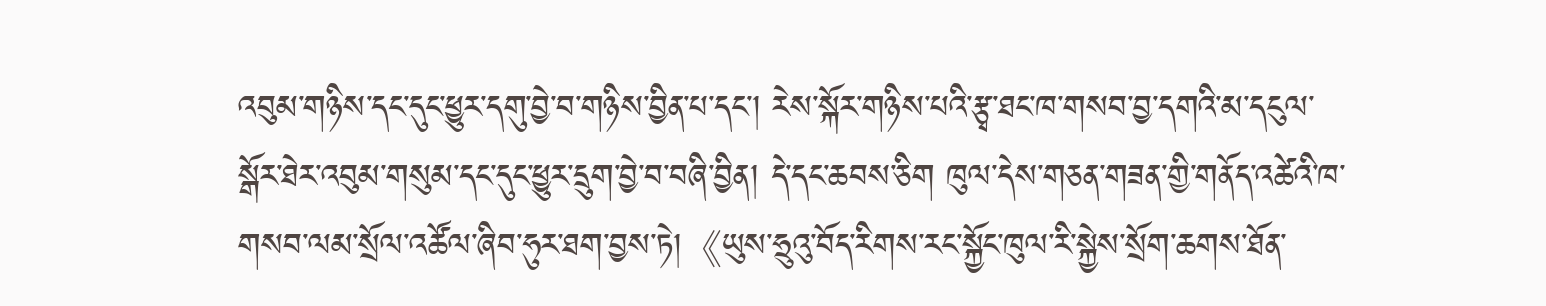འབུམ་གཉིས་དང་དུང་ཕྱུར་དགུ་བྱེ་བ་གཉིས་བྱིན་པ་དང་། རེས་སྐོར་གཉིས་པའི་རྩྭ་ཐང་ཁ་གསབ་བྱ་དགའི་མ་དངུལ་སྒོར་ཐེར་འབུམ་གསུམ་དང་དུང་ཕྱུར་དྲུག་བྱེ་བ་བཞི་བྱིན། དེ་དང་ཆབས་ཅིག ཁུལ་དེས་གཅན་གཟན་གྱི་གནོད་འཚེའི་ཁ་གསབ་ལམ་སྲོལ་འཚོལ་ཞིབ་ཧུར་ཐག་བྱས་ཏེ།《ཡུས་ཧྲུའུ་བོད་རིགས་རང་སྐྱོང་ཁུལ་རི་སྐྱེས་སྲོག་ཆགས་ཐོན་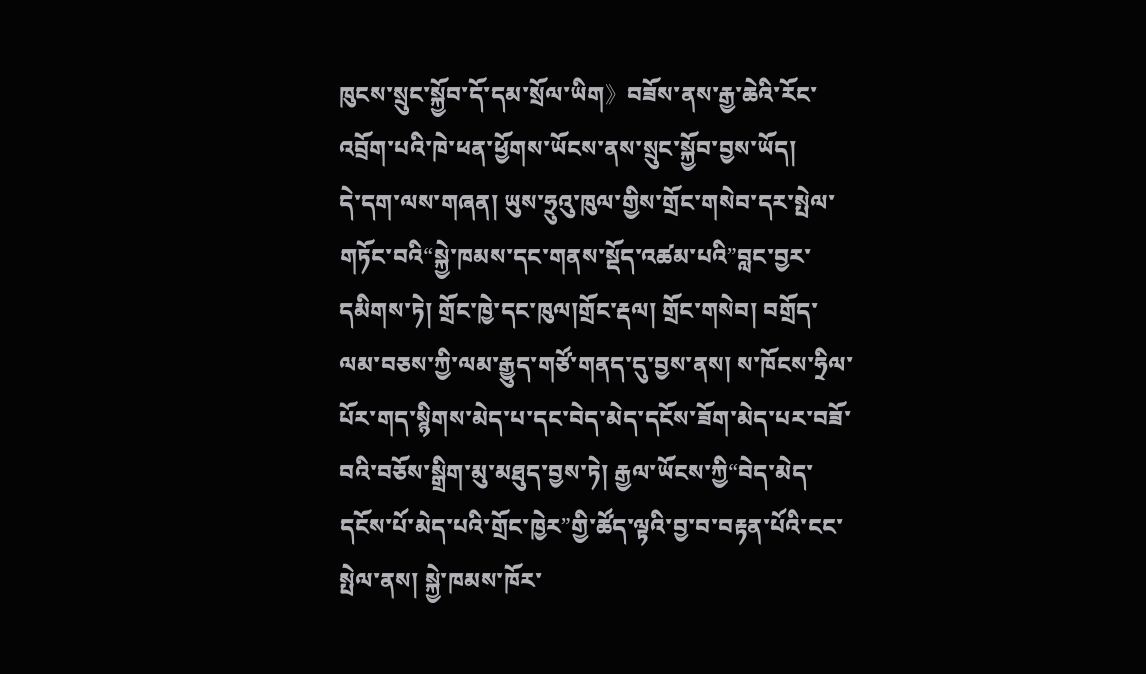ཁུངས་སྲུང་སྐྱོབ་དོ་དམ་སྲོལ་ཡིག》བཟོས་ནས་རྒྱ་ཆེའི་རོང་འབྲོག་པའི་ཁེ་ཕན་ཕྱོགས་ཡོངས་ནས་སྲུང་སྐྱོབ་བྱས་ཡོད།
དེ་དག་ལས་གཞན། ཡུས་ཧྲུའུ་ཁུལ་གྱིས་གྲོང་གསེབ་དར་སྤེལ་གཏོང་བའི“སྐྱེ་ཁམས་དང་གནས་སྡོད་འཚམ་པའི”བླང་བྱར་དམིགས་ཏེ། གྲོང་ཁྱེ་དང་ཁུལ།གྲོང་རྡལ། གྲོང་གསེབ། བགྲོད་ལམ་བཅས་ཀྱི་ལམ་རྒྱུད་གཙོ་གནད་དུ་བྱས་ནས། ས་ཁོངས་ཧྲིལ་པོར་གད་སྙིགས་མེད་པ་དང་བེད་མེད་དངོས་ཟོག་མེད་པར་བཟོ་བའི་བཅོས་སྒྲིག་མུ་མཐུད་བྱས་ཏེ། རྒྱལ་ཡོངས་ཀྱི“བེད་མེད་དངོས་པོ་མེད་པའི་གྲོང་ཁྱེར”གྱི་ཚོད་ལྟའི་བྱ་བ་བརྟན་པོའི་ངང་སྤེལ་ནས། སྐྱེ་ཁམས་ཁོར་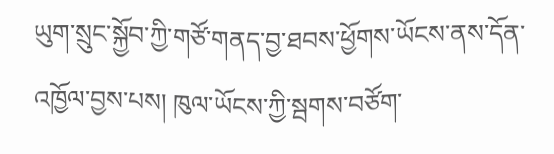ཡུག་སྲུང་སྐྱོབ་ཀྱི་གཙོ་གནད་བྱ་ཐབས་ཕྱོགས་ཡོངས་ནས་དོན་འཁྱོལ་བྱས་པས། ཁུལ་ཡོངས་ཀྱི་སྦགས་བཙོག་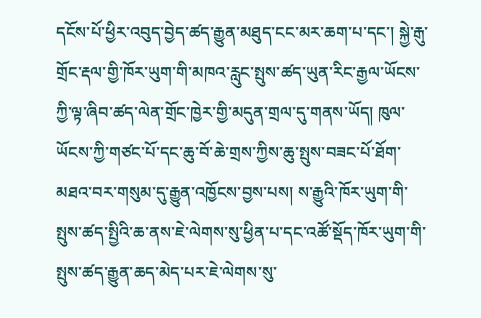དངོས་པོ་ཕྱིར་འབུད་བྱེད་ཚད་རྒྱུན་མཐུད་ངང་མར་ཆག་པ་དང་། སྐྱེ་རྒུ་གྲོང་རྡལ་གྱི་ཁོར་ཡུག་གི་མཁའ་རླུང་སྤུས་ཚད་ཡུན་རིང་རྒྱལ་ཡོངས་ཀྱི་ལྟ་ཞིབ་ཚད་ལེན་གྲོང་ཁྱེར་གྱི་མདུན་གྲལ་དུ་གནས་ཡོད། ཁུལ་ཡོངས་ཀྱི་གཙང་པོ་དང་ཆུ་བོ་ཆེ་གྲས་ཀྱིས་ཆུ་སྤུས་བཟང་པོ་ཐོག་མཐའ་བར་གསུམ་དུ་རྒྱུན་འཁྱོངས་བྱས་པས། ས་རྒྱུའི་ཁོར་ཡུག་གི་སྤུས་ཚད་སྤྱིའི་ཆ་ནས་ཇེ་ལེགས་སུ་ཕྱིན་པ་དང་འཚོ་སྡོད་ཁོར་ཡུག་གི་སྤུས་ཚད་རྒྱུན་ཆད་མེད་པར་ཇེ་ལེགས་སུ་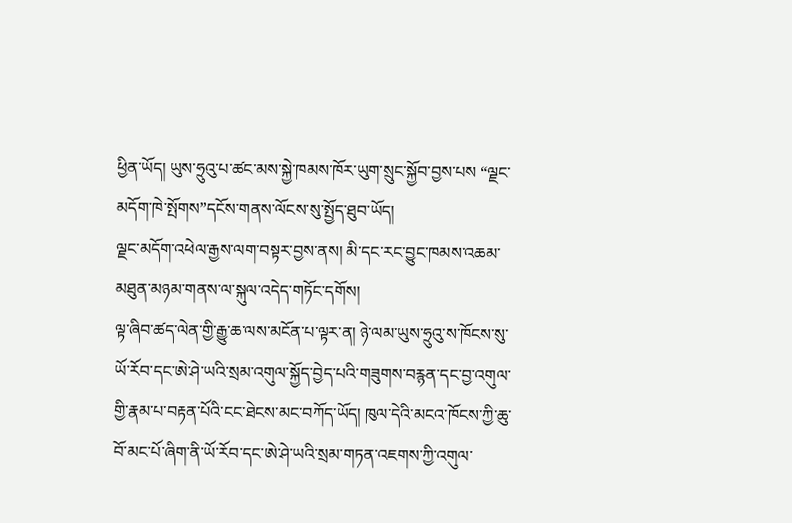ཕྱིན་ཡོད། ཡུས་ཧྲུའུ་པ་ཚང་མས་སྐྱེ་ཁམས་ཁོར་ཡུག་སྲུང་སྐྱོབ་བྱས་པས “ལྗང་མདོག་ཁེ་སྤོགས”དངོས་གནས་ལོངས་སུ་སྤྱོད་ཐུབ་ཡོད།
ལྗང་མདོག་འཕེལ་རྒྱས་ལག་བསྟར་བྱས་ནས། མི་དང་རང་བྱུང་ཁམས་འཆམ་མཐུན་མཉམ་གནས་ལ་སྐུལ་འདེད་གཏོང་དགོས།
ལྟ་ཞིབ་ཚད་ལེན་གྱི་རྒྱུ་ཆ་ལས་མངོན་པ་ལྟར་ན། ཉེ་ལམ་ཡུས་ཧྲུའུ་ས་ཁོངས་སུ་ཡོ་རོབ་དང་ཨེ་ཤེ་ཡའི་སྲམ་འགུལ་སྐྱོད་བྱེད་པའི་གཟུགས་བརྙན་དང་བྱ་འགུལ་གྱི་རྣམ་པ་བརྟན་པོའི་ངང་ཐེངས་མང་བཀོད་ཡོད། ཁུལ་དེའི་མངའ་ཁོངས་ཀྱི་ཆུ་བོ་མང་པོ་ཞིག་ནི་ཡོ་རོབ་དང་ཨེ་ཤེ་ཡའི་སྲམ་གཏན་འཇགས་ཀྱི་འགུལ་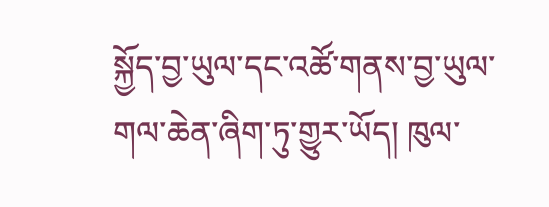སྐྱོད་བྱ་ཡུལ་དང་འཚོ་གནས་བྱ་ཡུལ་གལ་ཆེན་ཞིག་ཏུ་གྱུར་ཡོད། ཁུལ་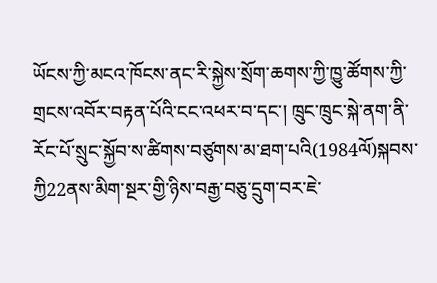ཡོངས་ཀྱི་མངའ་ཁོངས་ནང་རི་སྐྱེས་སྲོག་ཆགས་ཀྱི་ཁྱུ་ཚོགས་ཀྱི་གྲངས་འབོར་བརྟན་པོའི་ངང་འཕར་བ་དང་། ཁྲུང་ཁྲུང་སྐེ་ནག་ནི་རོང་པོ་སྲུང་སྐྱོབ་ས་ཚིགས་བཙུགས་མ་ཐག་པའི(1984ལོ)སྐབས་ཀྱི22ནས་མིག་སྔར་གྱི་ཉིས་བརྒྱ་བཅུ་དྲུག་བར་ཇེ་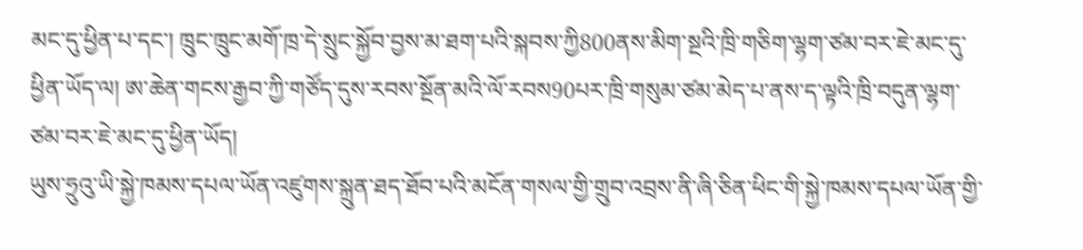མང་དུ་ཕྱིན་པ་དང་། ཁྲུང་ཁྲུང་མགོ་ཁྲ་དེ་སྲུང་སྐྱོབ་བྱས་མ་ཐག་པའི་སྐབས་ཀྱི800ནས་མིག་སྔའི་ཁྲི་གཅིག་ལྷག་ཙམ་བར་ཇེ་མང་དུ་ཕྱིན་ཡོད་ལ། ཨ་ཆེན་གངས་རྒྱབ་ཀྱི་གཙོད་དུས་རབས་སྔོན་མའི་ལོ་རབས90པར་ཁྲི་གསུམ་ཙམ་མེད་པ་ནས་ད་ལྟའི་ཁྲི་བདུན་ལྷག་ཙམ་བར་ཇེ་མང་དུ་ཕྱིན་ཡོད།
ཡུས་ཧྲུའུ་ཡི་སྐྱེ་ཁམས་དཔལ་ཡོན་འཛུགས་སྐྲུན་ཐད་ཐོབ་པའི་མངོན་གསལ་གྱི་གྲུབ་འབྲས་ནི་ཞི་ཅིན་ཕིང་གི་སྐྱེ་ཁམས་དཔལ་ཡོན་གྱི་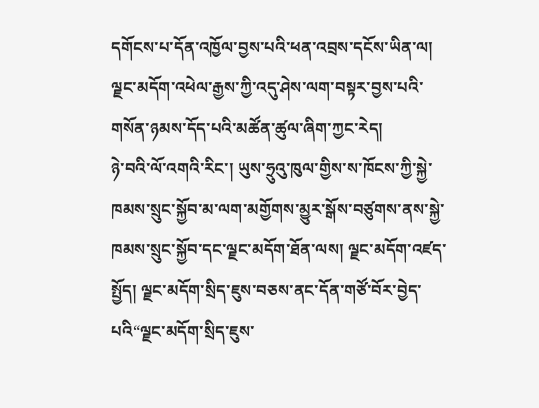དགོངས་པ་དོན་འཁྱོལ་བྱས་པའི་ཕན་འབྲས་དངོས་ཡིན་ལ། ལྗང་མདོག་འཕེལ་རྒྱས་ཀྱི་འདུ་ཤེས་ལག་བསྟར་བྱས་པའི་གསོན་ཉམས་དོད་པའི་མཚོན་ཚུལ་ཞིག་ཀྱང་རེད།
ཉེ་བའི་ལོ་འགའི་རིང་། ཡུས་ཧྲུའུ་ཁུལ་གྱིས་ས་ཁོངས་ཀྱི་སྐྱེ་ཁམས་སྲུང་སྐྱོབ་མ་ལག་མགྱོགས་མྱུར་སྒོས་བཙུགས་ནས་སྐྱེ་ཁམས་སྲུང་སྐྱོབ་དང་ལྗང་མདོག་ཐོན་ལས། ལྗང་མདོག་འཛད་སྤྱོད། ལྗང་མདོག་སྲིད་ཇུས་བཅས་ནང་དོན་གཙོ་བོར་བྱེད་པའི“ལྗང་མདོག་སྲིད་ཇུས་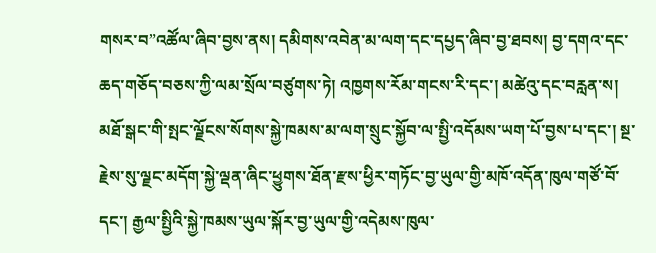གསར་བ”འཚོལ་ཞིབ་བྱས་ནས། དམིགས་འབེན་མ་ལག་དང་དཔྱད་ཞིབ་བྱ་ཐབས། བྱ་དགའ་དང་ཆད་གཅོད་བཅས་ཀྱི་ལམ་སྲོལ་བཙུགས་ཏེ། འཁྱགས་རོམ་གངས་རི་དང་། མཚེའུ་དང་བརླན་ས། མཐོ་སྒང་གི་སྤང་ལྗོངས་སོགས་སྐྱེ་ཁམས་མ་ལག་སྲུང་སྐྱོབ་ལ་སྤྱི་འདོམས་ཡག་པོ་བྱས་པ་དང་། སྔ་རྗེས་སུ་ལྗང་མདོག་སྐྱེ་ལྡན་ཞིང་ཕྱུགས་ཐོན་རྫས་ཕྱིར་གཏོང་བྱ་ཡུལ་གྱི་མཁོ་འདོན་ཁུལ་གཙོ་བོ་དང་། རྒྱལ་སྤྱིའི་སྐྱེ་ཁམས་ཡུལ་སྐོར་བྱ་ཡུལ་གྱི་འདེམས་ཁུལ་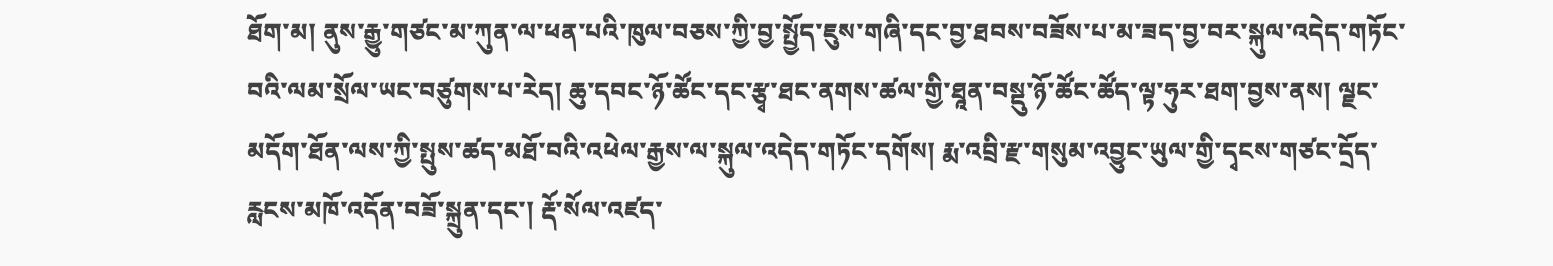ཐོག་མ། ནུས་རྒྱུ་གཙང་མ་ཀུན་ལ་ཕན་པའི་ཁུལ་བཅས་ཀྱི་བྱ་སྤྱོད་ཇུས་གཞི་དང་བྱ་ཐབས་བཟོས་པ་མ་ཟད་བྱ་བར་སྐུལ་འདེད་གཏོང་བའི་ལམ་སྲོལ་ཡང་བཙུགས་པ་རེད། ཆུ་དབང་ཉོ་ཚོང་དང་རྩྭ་ཐང་ནགས་ཚལ་གྱི་ཐཱན་བསྡུ་ཉོ་ཚོང་ཚོད་ལྟ་ཧུར་ཐག་བྱས་ནས། ལྗང་མདོག་ཐོན་ལས་ཀྱི་སྤུས་ཚད་མཐོ་བའི་འཕེལ་རྒྱས་ལ་སྐུལ་འདེད་གཏོང་དགོས། རྨ་འབྲི་རྫ་གསུམ་འབྱུང་ཡུལ་གྱི་དྭངས་གཙང་དྲོད་རླངས་མཁོ་འདོན་བཟོ་སྐྲུན་དང་། རྡོ་སོལ་འཛད་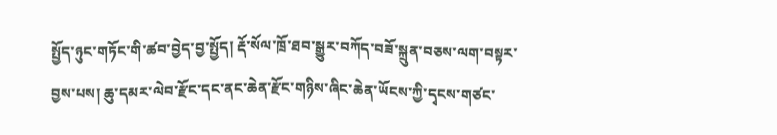སྤྱོད་ཉུང་གཏོང་གི་ཚབ་བྱེད་བྱ་སྤྱོད། རྡོ་སོལ་ཁྲོ་ཐབ་སྒྱུར་བཀོད་བཟོ་སྐྲུན་བཅས་ལག་བསྟར་བྱས་པས། ཆུ་དམར་ལེབ་རྫོང་དང་ནང་ཆེན་རྫོང་གཉིས་ཞིང་ཆེན་ཡོངས་ཀྱི་དྭངས་གཙང་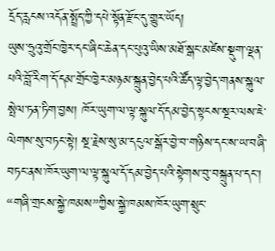དྲོད་རླངས་འདོན་སྤྲོད་ཀྱི་དཔེ་སྟོན་རྫོང་དུ་གྱུར་ཡོད།
ཡུས་ཧྲུའུ་གྲོང་ཁྱེར་དང་ཞིང་ཆེན་དང་པུའུ་ཡིས་མཐོ་སྒང་མཛེས་སྡུག་ལྡན་པའི་བློ་རིག་དོ་དམ་གྲོང་ཁྱེར་མཉམ་སྐྲུན་བྱེད་པའི་ཚོད་ལྟ་བྱེད་གནས་སྐུལ་སྤེལ་ཏན་ཏིག་བྱས། ཁོར་ཡུག་ལ་ལྟ་སྐུལ་དོ་དམ་བྱེད་སྟངས་སྔར་ལས་ཇེ་ལེགས་སུ་བཏང་སྟེ། སྔ་རྗེས་སུ་མ་དངུལ་སྒོར་བྱེ་བ་གཉིས་དང་ས་ཡ་བཞི་བཏང་ནས་ཁོར་ཡུག་ལ་ལྟ་སྐུལ་དོ་དམ་བྱེད་པའི་སྟེགས་བུ་བསྐྲུན་པ་དང་། “གཞི་གྲངས་སྐྱེ་ཁམས”ཀྱིས་སྐྱེ་ཁམས་ཁོར་ཡུག་སྲུང་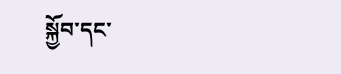སྐྱོབ་དང་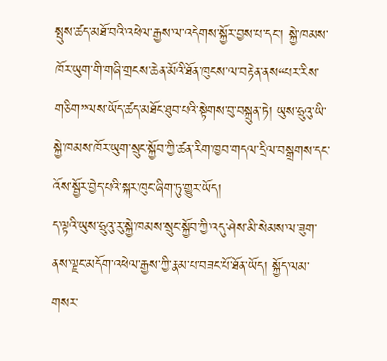སྤུས་ཚད་མཐོ་བའི་འཕེལ་རྒྱས་ལ་འདེགས་སྐྱོར་བྱས་པ་དང་། སྐྱེ་ཁམས་ཁོར་ཡུག་གི་གཞི་གྲངས་ཆེན་མོའི་ཐོན་ཁུངས་ལ་བརྟེན་ནས“པར་རིས་གཅིག”ལས་ཡོད་ཚད་མཐོང་ཐུབ་པའི་སྟེགས་བུ་བསྐྲུན་ཏེ། ཡུས་ཧྲུའུ་ཡི་སྐྱེ་ཁམས་ཁོར་ཡུག་སྲུང་སྐྱོབ་ཀྱི་ཚན་རིག་ཁྱབ་གདལ་དྲིལ་བསྒྲགས་དང་འོས་སྦྱོར་བྱེད་པའི་སྐར་ཁུང་ཞིག་ཏུ་གྱུར་ཡོད།
ད་ལྟའི་ཡུས་ཧྲུའུ་རུ་སྐྱེ་ཁམས་སྲུང་སྐྱོབ་ཀྱི་འདུ་ཤེས་མི་སེམས་ལ་ཟུག་ནས་ལྗང་མདོག་འཕེལ་རྒྱས་ཀྱི་རྣམ་པ་བཟང་པོ་ཐོན་ཡོད། སྐྱོད་ལམ་གསར་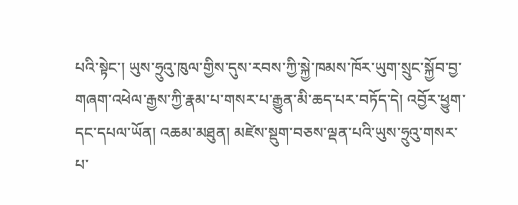པའི་སྟེང་། ཡུས་ཧྲུའུ་ཁུལ་གྱིས་དུས་རབས་ཀྱི་སྐྱེ་ཁམས་ཁོར་ཡུག་སྲུང་སྐྱོབ་བྱ་གཞག་འཕེལ་རྒྱས་ཀྱི་རྣམ་པ་གསར་པ་རྒྱུན་མི་ཆད་པར་བཏོད་དེ། འབྱོར་ཕྱུག་དང་དཔལ་ཡོན། འཆམ་མཐུན། མཛེས་སྡུག་བཅས་ལྡན་པའི་ཡུས་ཧྲུའུ་གསར་པ་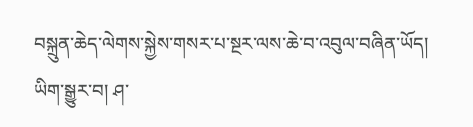བསྐྲུན་ཆེད་ལེགས་སྐྱེས་གསར་པ་སྔར་ལས་ཆེ་བ་འབུལ་བཞིན་ཡོད།
ཡིག་སྒྱུར་བ། ཤ་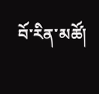བོ་རིན་མཚོ།